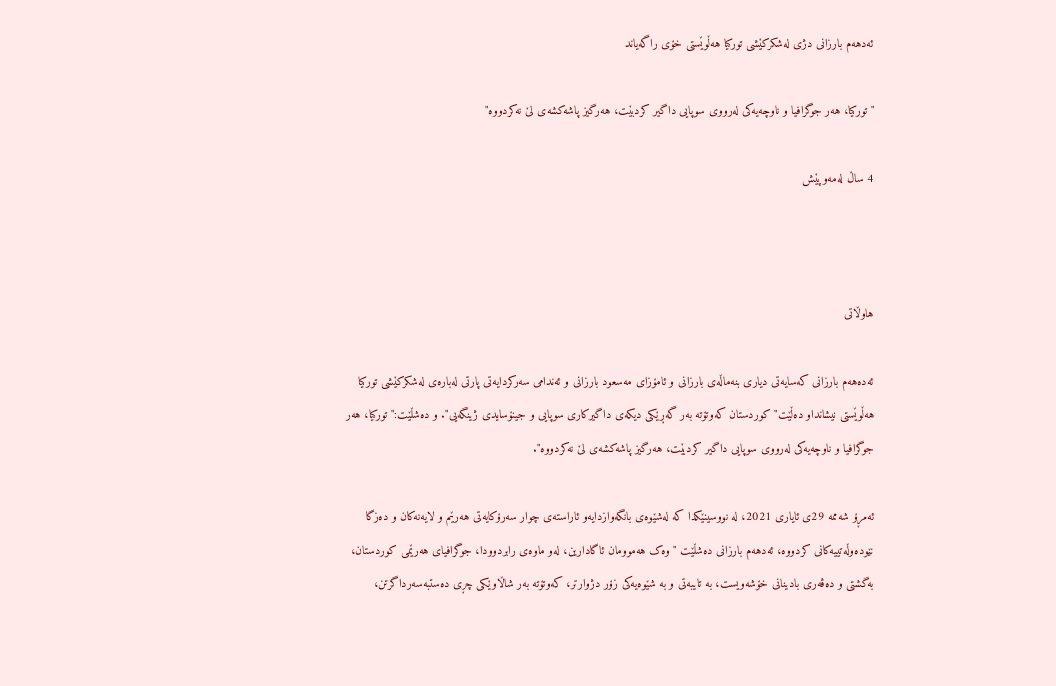ئه‌دهه‌م بارزانى دژى له‌شکرکێشى تورکیا هه‌ڵوێستى خۆى راگه‌یاند

" تورکیا، هه‌ر جوگرافیا و ناوچه‌یه‌کى له‌رووى سوپایى داگیر کردبێت، هه‌رگیز پاشه‌کشه‌ى لێ نه‌کردووه‌"

4 ساڵ لەمەوپێش



هاوڵاتى

ئه‌ده‌هه‌م بارزانى که‌سایه‌تى دیارى بنه‌ماڵه‌ى بارزانى و ئامۆزاى مه‌سعود بارزانى و ئه‌ندامى سه‌رکردایه‌تى پارتى له‌باره‌ى له‌شکرکێشى تورکیا هه‌ڵوێستى نیشانداو ده‌ڵێت" کوردستان که‌وتۆته‌ به‌ر گه‌ڕێکى دیکه‌ى داگیرکارى سوپایى و جینۆسایدى ژینگه‌یی". و ده‌شڵێت:" تورکیا، هه‌ر جوگرافیا و ناوچه‌یه‌کى له‌رووى سوپایى داگیر کردبێت، هه‌رگیز پاشه‌کشه‌ى لێ نه‌کردووه‌".

ئه‌مڕۆ شه‌ممه‌ 29ى ئایارى 2021، له‌ نووسینێکدا که‌ له‌شێوه‌ى بانگه‌وازدایه‌و ئاراسته‌ى چوار سه‌رۆکایه‌تى هه‌رێم و لایه‌نه‌کان و ده‌زگا نێوده‌وڵه‌تییه‌کانى کردووه‌، ئه‌دهه‌م بارزانى ده‌شڵێت " وه‌ک هه‌موومان ئاگادارین، له‌و ماوه‌ى رابردوودا، جوگرافیاى هه‌رێمى کوردستان، به‌گشتى و ده‌ڤه‌رى بادینانى خۆشه‌ویست، به‌ تایبه‌تى و به‌ شێوه‌یه‌کى زۆر دژوارتر، که‌وتۆته‌ به‌ر شاڵاوێکى چڕى ده‌ستبه‌سه‌رداگرتن،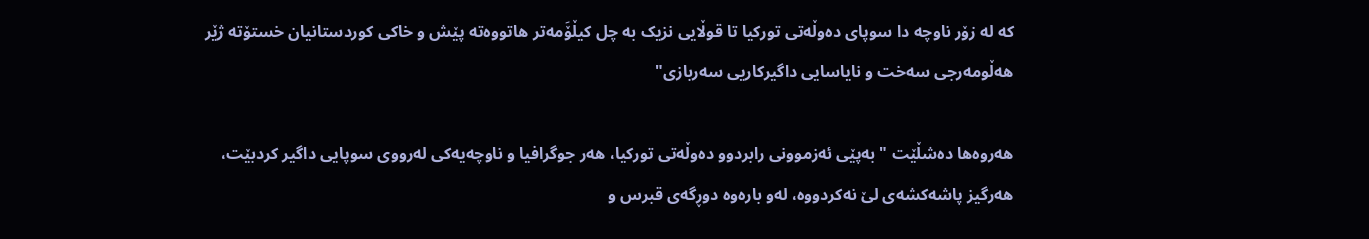که‌ له‌ زۆر ناوچه‌ دا سوپاى ده‌وڵه‌تى تورکیا تا قوڵایى نزیک به‌ چل کیڵۆَمه‌تر هاتووه‌ته‌ پێش و خاکى کوردستانیان خستۆته‌ ژێر هه‌ڵومه‌رجى سه‌خت و نایاسایى داگیرکاریى سه‌ربازی"

هه‌روه‌ها ده‌شڵێت " به‌پێى ئه‌زموونى رابردوو ده‌وڵه‌تى تورکیا، هه‌ر جوگرافیا و ناوچه‌یه‌کى له‌رووى سوپایى داگیر کردبێت، هه‌رگیز پاشه‌کشه‌ى لێ نه‌کردووه‌، له‌و باره‌وه‌ دوڕگه‌ى قبرس و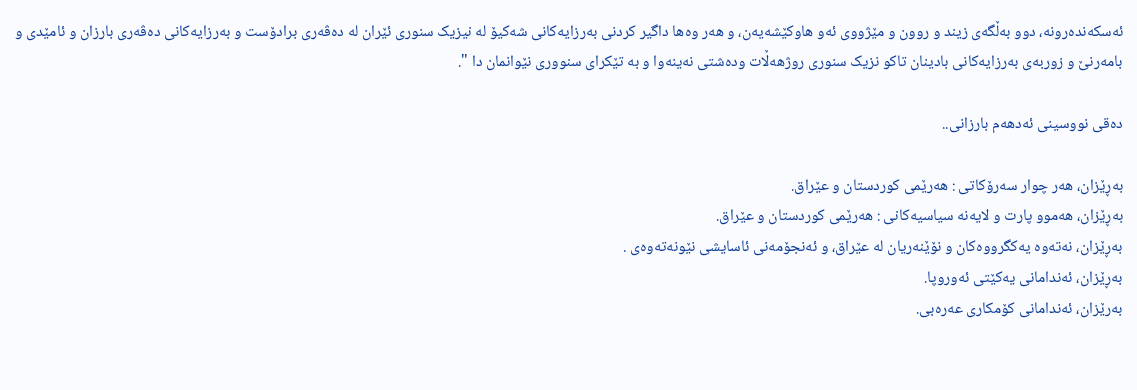ئه‌سکه‌نده‌رونه‌، دوو به‌ڵگه‌ى زیند و روون و مێژووى ئه‌و هاوکێشه‌یه‌ن، و هه‌ر وه‌ها داگیر کردنى به‌رزایه‌کانى شه‌کیۆ له‌ نیزیک سنورى ئێران له‌ ده‌ڤه‌رى برادۆست و به‌رزایه‌کانى ده‌ڤه‌رى بارزان و ئامێدى و بامه‌رنێ و زوربه‌ى به‌رزایه‌کانى بادینان تاکو نزیک سنورى روژهه‌ڵات وده‌شتى نه‌ینه‌وا و به‌ تێکراى سنوورى نێوانمان دا ".

ده‌قى نووسینى ئه‌دهه‌م بارزانی..

به‌ڕێزان، هه‌ر چوار سه‌رۆکاتى : هه‌رێمى کوردستان و عێراق.
به‌ڕێزان، هه‌موو پارت و لایه‌نه‌ سیاسیه‌کانى : هه‌رێمى کوردستان و عێراق.
به‌ڕێزان، نه‌ته‌وه‌ یه‌کگرووه‌کان و نۆێنه‌ریان له‌ عێراق، و ئه‌نجۆمه‌نى ئاسایشى نێونه‌ته‌وه‌ى .
به‌ڕێزان، ئه‌ندامانى یه‌کێتى ئه‌وروپا.
به‌رێزان، ئه‌ندامانى کۆمکارى عه‌ره‌بی.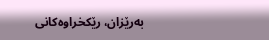به‌رێزان، رێکخراوه‌کانى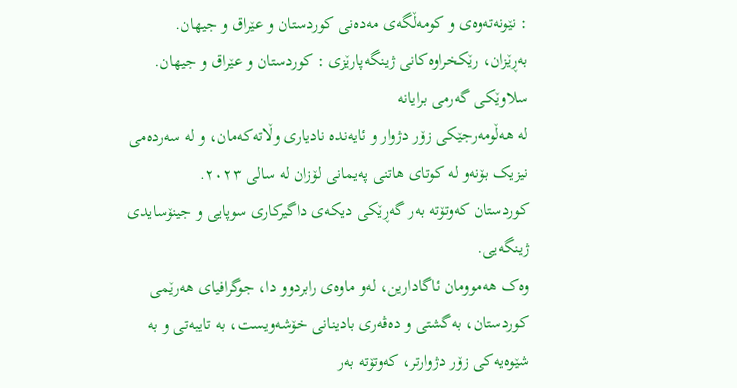: نێونه‌ته‌وه‌ى و کومه‌ڵگه‌ى مه‌ده‌نى کوردستان و عێراق و جیهان.
به‌ڕێزان، رێکخراوه‌کانى ژینگه‌پارێزى : کوردستان و عێراق و جیهان.
سلاوێکى گه‌رمى برایانه‌
له‌ هه‌ڵومه‌رجێکى زۆر دژوار و ئایه‌نده‌ نادیارى وڵاته‌که‌مان، و له‌ سه‌رده‌مى نیزیک بۆنه‌و له‌ کوتاى هاتنى په‌یمانى لۆزان له‌ سالى ٢٠٢٣.
کوردستان که‌وتۆته‌ به‌ر گه‌ڕێکى دیکه‌ى داگیرکارى سوپایى و جینۆسایدى ژینگه‌یی.
وه‌ک هه‌موومان ئاگادارین، له‌و ماوه‌ى رابردوو دا، جوگرافیاى هه‌رێمى کوردستان، به‌گشتى و ده‌ڤه‌رى بادینانى خۆشه‌ویست، به‌ تایبه‌تى و به‌ شێوه‌یه‌کى زۆر دژوارتر، که‌وتۆته‌ به‌ر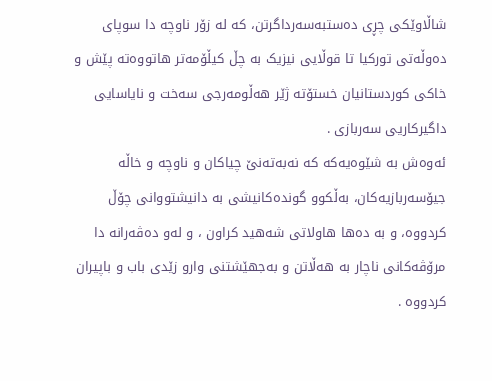شاڵاوێکى چڕى ده‌ستبه‌سه‌رداگرتن، که‌ له‌ زۆر ناوچه‌ دا سوپاى ده‌وڵه‌تى تورکیا تا قوڵایى نیزیک به‌ چڵ کیڵۆمه‌تر هاتووه‌ته‌ پێش و خاکى کوردستانیان خستۆته‌ ژێر هه‌ڵومه‌رجى سه‌خت و نایاسایى داگیرکاریى سه‌ربازى .
ئه‌وه‌ش به‌ شێوه‌یه‌که‌ که‌ نه‌به‌ته‌نێ چیاکان و ناوچه‌ و خاڵه‌ جیۆسه‌ربازیه‌کان، به‌ڵکوو گونده‌کانیشى به‌ دانیشتووانى چۆڵ کردووه‌، و به‌ ده‌ها هاولاتى شه‌هید کراون ، و له‌و ده‌ڤه‌رانه‌ دا مرۆڤه‌کانى ناچار به‌ هه‌ڵاتن و به‌جهێشتنى وارو زێدى باب و باپیران کردووه‌ .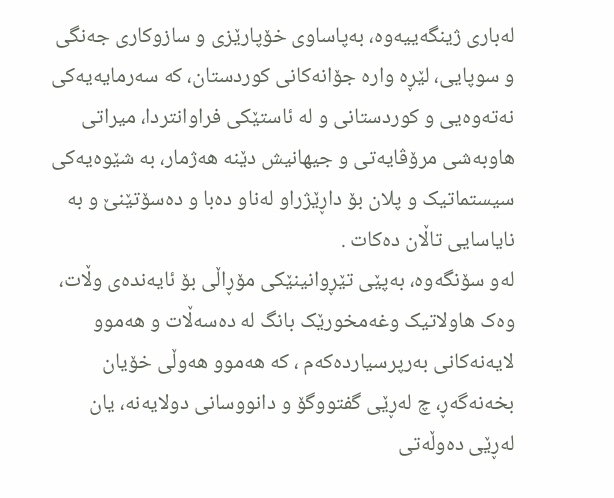له‌بارى ژینگه‌ییه‌وه‌، به‌پاساوى خۆپارێزى و سازوکارى جه‌نگى و سوپایی، لێڕه‌ واره‌ جۆانه‌کانى کوردستان، که‌ سه‌رمایه‌یه‌کى نه‌ته‌وه‌یى و کوردستانى و له‌ ئاستێکى فراوانتردا، میراتى هاوبه‌شى مرۆڤایه‌تى و جیهانیش دێنه‌ هه‌ژمار، به‌ شێوه‌یه‌کى سیستماتیک و پلان بۆ داڕێژراو له‌ناو ده‌با و ده‌سۆتێنێ و به‌ نایاسایى تاڵان ده‌کات .
له‌و سۆنگه‌وه‌، به‌پێى تێڕوانینێکى مۆڕاڵى بۆ ئایه‌نده‌ى وڵات، وه‌ک هاولاتیک وغه‌مخورێک بانگ له‌ ده‌سه‌ڵات و هه‌موو لایه‌نه‌کانى به‌رپرسیارده‌که‌م ، که‌ هه‌موو هه‌وڵى خۆیان بخه‌نه‌گه‌ڕ، چ له‌ڕێى گفتووگۆ و دانووسانى دولایه‌نه‌، یان له‌ڕێى ده‌وڵه‌تى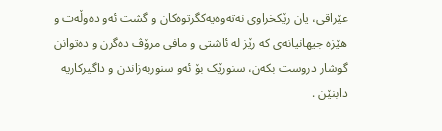عێراقی، یان رێکخراوى نه‌ته‌وه‌یه‌کگرتوه‌کان و گشت ئه‌و ده‌وڵه‌ت و هێزه‌ جیهانیانه‌ى که‌ رێز له‌ ئاشتى و مافى مرۆڤ ده‌گرن و ده‌توانن گوشار دروست بکه‌ن، سنورێک بۆ ئه‌و سنوربه‌زاندن و داگیرکاریه‌ دابنێن .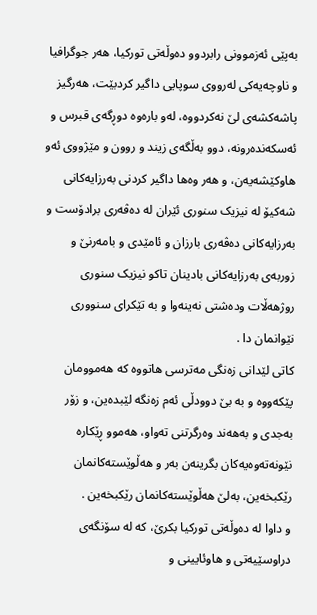به‌پێى ئه‌زموونى رابردوو ده‌وڵه‌تى تورکیا، هه‌ر جوگرافیا و ناوچه‌یه‌کى له‌رووى سوپایى داگیر کردبێت، هه‌رگیز پاشه‌کشه‌ى لێ نه‌کردووه‌، له‌و باره‌وه‌ دوڕگه‌ى قبرس و ئه‌سکه‌نده‌رونه‌، دوو به‌ڵگه‌ى زیند و روون و مێژووى ئه‌و هاوکێشه‌یه‌ن، و هه‌ر وه‌ها داگیر کردنى به‌رزایه‌کانى شه‌کیۆ له‌ نیزیک سنورى ئێران له‌ ده‌ڤه‌رى برادۆست و به‌رزایه‌کانى ده‌ڤه‌رى بارزان و ئامێدى و بامه‌رنێ و زوربه‌ى به‌رزایه‌کانى بادینان تاکو نیزیک سنورى روژهه‌ڵات وده‌شتى نه‌ینه‌وا و به‌ تێکراى سنوورى نێوانمان دا .
کاتى لێدانى زه‌نگى مه‌ترسى هاتووه‌ که‌ هه‌موومان پێکه‌ووه‌ و به‌ بێ دوودڵى ئه‌م زه‌نگه‌ لێبده‌ین، و زۆر به‌جدى و به‌هه‌ند وه‌رگرتنى ته‌واو، هه‌موو ڕێکاره‌ نێونه‌ته‌وه‌یه‌کان بگرینه‌ن به‌ر و هه‌ڵوێسته‌کانمان رێکبخه‌ین، به‌لێ هه‌ڵوێسته‌کانمان رێکبخه‌ین .
و داوا له‌ ده‌وڵه‌تى تورکیا بکرێ، که‌ له‌ سۆنگه‌ى دراوسێیه‌تى و هاوئایینى و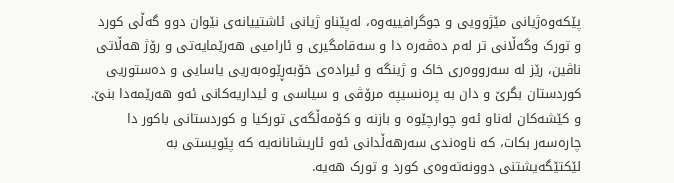پێکه‌وه‌ژیانى مێژوویى و جوگرافییه‌وه‌، له‌پێناو ژیانى ئاشتییانه‌ى نێوان دوو گه‌ڵى کورد و تورک وگه‌ڵانى تر له‌م ده‌ڤه‌ره‌ دا و سه‌قامگیرى و ئارامیى هه‌رێمایه‌تى و رۆژ هه‌ڵاتى ناڤین، رێز له‌ سه‌رووه‌رى خاک و ژینگه‌ و ئیراده‌ى خۆبه‌ڕێوه‌به‌ریى یاسایى و ده‌ستوریى کوردستان بگرێ و دان به‌ پره‌نسیپه‌ مرۆڤى و سیاسى و ئیداریه‌کانى ئه‌و هه‌رێمه‌دا بنێ.
و کێشه‌کان له‌ناو ئه‌و چوارچێوه‌ و بازنه‌ و کۆمه‌ڵگه‌ى تورکیا و کوردستانى باکور دا چاره‌سه‌ر بکات، که‌ ناوه‌ندى سه‌رهه‌ڵدانى ئه‌و ئاریشانانه‌یه‌ که‌ پێویستى به‌ لێکتێگه‌یشتنى دوونه‌ته‌وه‌ى کورد و تورک هه‌یه‌.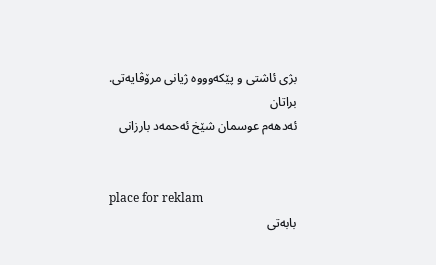بژى ئاشتى و پێکه‌وووه‌ ژیانى مرۆڤایه‌تی.
براتان
ئه‌دهه‌م عوسمان شێخ ئه‌حمه‌د بارزانى


place for reklam
بابه‌تی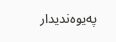په‌یوه‌ندیدار